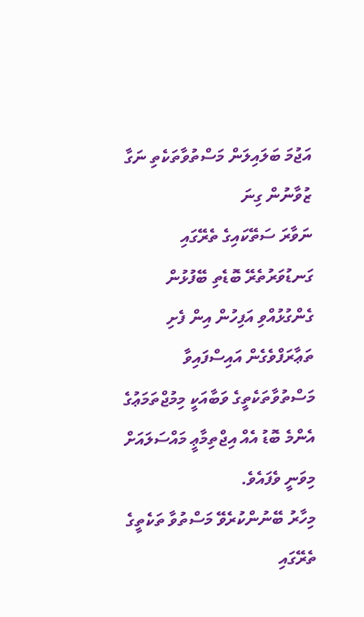އަޖުމަ ބަލައިލަން މަސްތުވާތަކެތި ނަގާ ޒުވާނުން ގިނަ
ނަވާރަ ސަތޭކައިގެ ތެރޭގައި ގަނޑުވަރުތެރޭ ބޮޑެތި ބޭފުޅުން ގެންގުޅުއްވި އަފިހުން އިން ފެށި ތަޢާރަފްވެގެން އައިސްފައިވާ މަސްތުވާތަކެތީގެ ވަބާއަކީ މިމުޖްތަމަޢުގެ އެންމެ ބޮޑު އެއް އިޖްތިމާޢީ މައްސަލައަށް މިވަނީ ވެފައެވެ.
މިހާރު ބޭނުންކުރެވޭ މަސްތުވާ ތަކެތީގެ ތެރޭގައި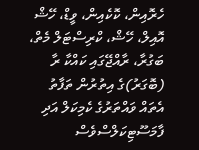ހެރޮއިން، ކޮކެއިން، ވީޑް، ހޭޝް އޮއިލް، ހޭޝް، ކްރިސްޓަލް މެތް، ބަގުރާ، ރާއްޖޭގައި ކައްކާ ރާ (ބޮގަރު)ގެ އިތުރުން ތަފާތު އެތައް ވައްތަރުގެ ކެމިކަލް އަދި ފާމަސޫޓިކަލްސްވެސް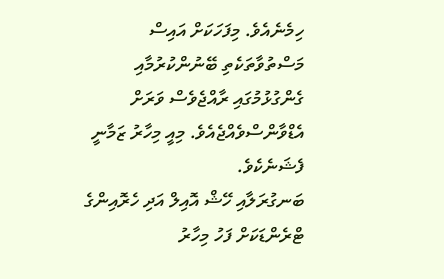ހިމެނެއެވެ. މިފަހަކަށް އައިސް މަސްތުވާތަކެތި ބޭނުންކުރުމާއި ގެންގުޅުމުގައި ރާއްޖެވެސް ވަރަށް އެޑްވާންސްވެއްޖެއެވެ. މިއީ މިހާރު ޒަމާނީ ފެޝަނެކެވެ.
ބަނގުރަލާއި ހޭޝް އޮއިލް އަދި ހެރޮއިންގެ ޓްރެންޑަކަށް ފަހު މިހާރު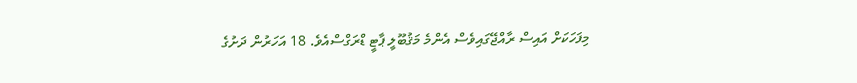މިފަހަކަށް އައިސް ރާއްޖޭގައިވެސް އެންމެ މަޤުބޫލީ ޕާޓީ ޑްރަގްސްއެވެ. 18 އަހަރުން ދަށުގެ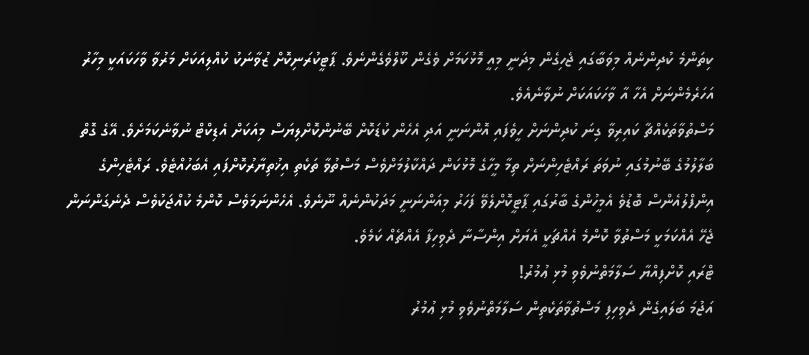ކިތަންމެ ކުދިންނެއް މިވަބާގައި ޖެހިގެން މިދަނީ މިއީ މޮޅުކަމަށް ވެގެން ކޫލްވެގެންނެވެ. ޕާޓީކުރަނިކޮށް ޒުވާނަކު ކުއްލިއަކަށް މަރުވާ ވާހަކައަކީ މިހާރު އަހަރެމެންނަށް އެހާ އާ ވާހަކައަކަށް ނުވާނެއެވެ.
މަސްތުވާތަކެއްޗާ ކައިރިވާ ގިނަ ކުދިންނަށް ހީވެފައި އޮންނަނީ އަދި އެހެން ކުޑަކޮށް ބޭނުންކޮށްލިޔަސް މިއަކަށް އެޑިކްޓް ނުވާނެކަމަށެވެ. އޭގެ ގޮތް ބަލާލުމުގެ ބޭނުމުގައި ނުވަތަ ރައްޓެހިންނަށް ތިމާ މީހާގެ މޮޅުކަން ދައްކާލުމަށްވެސް މަސްތުވާ ތަކެތި އިޚުތިޔާރުކޮށްފައި އެބަހުއްޓެވެ. ރައްޓެހިންގެ އިންފްލުއެންސް ބޮޑުވެ އެމީހުންގެ ބާރުގައި ޕާޓީކޮށްލެވޭ ފަހަރު މިއަންނަނީ މަދަކުންނެއް ނޫނެވެ. އެހެންނަމަވެސް ކޮންމެ ކުއްޖަކުވެސް ދެނެގަންނަން ޖެހޭ އެއްކަމަކީ މަސްތުވާ ކޮންމެ އެއްޗަކީ އެޔަށް އިންސާނާ ދެވިހިފާ އެއްޗެއް ކަމެވެ.
ޓްރައި ކޮށްފިއްޔާ ސަލާމަތްނުވެވި މުޅި ޢުމުރު!
އަޖުމަ ބަލައިގެން ދެވިހިފި މަސްތުވާތަކެތިން ސަލާމަތްނުވެވި މުޅި ޢުމުރު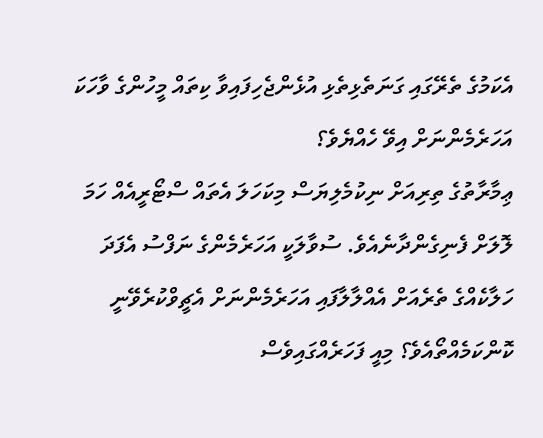އެކަމުގެ ތެރޭގައި ގަނަތެޅިތެޅި އުޅެންޖެހިފައިވާ ކިތައް މީހުންގެ ވާހަކަ އަހަރެމެންނަށް އިވޭ ހެއްޔެވެ؟
ޢިމާރާތުގެ ތިރިއަށް ނިކުމެލިޔަސް މިކަހަލަ އެތައް ސްޓޯރީއެއް ހަމަ ލޮލަށް ފެނިގެންދާނެއެވެ. ސުވާލަކީ އަހަރެމެންގެ ނަފްސު އެފަދަ ހަލާކެއްގެ ތެރެއަށް އެއްލާލާފައި އަހަރެމެންނަށް އެޗީވްކުރެވޭނީ ކޮންކަމެއްތޯއެވެ؟ މިއީ ފަހަރެއްގައިވެސް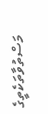މަސްތުވާތަކެތީގެ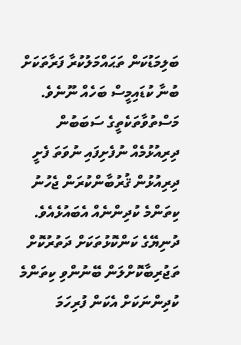ބަލިމަޑުކަން ތަޙައްމަލުކުރާ ފަރާތަކަށް ބުނާ ކުޑައިމީސް ބަހެއް ނޫނެވެ.
މަސްތުވާތަކެތީގެ ސަބަބުން ދިރިއުޅުމެއް ނުފެށިފައި ނުވަތަ ފެށީ ދިރިއުޅުން ޤުރުބާންކުރަން ޖެހުނު ކިތަންމެ ކުދިންނެއް އެބައުޅެއެވެ. ދުނިޔޭގެ ކަންކޮޅުތަކަށް ދަތުރުކޮށް ތަޖުރިބާކޮށްލަން ބޭނުންވި ކިތަންމެ ކުދިންނަކަށް އެކަން ފުރިހަމަ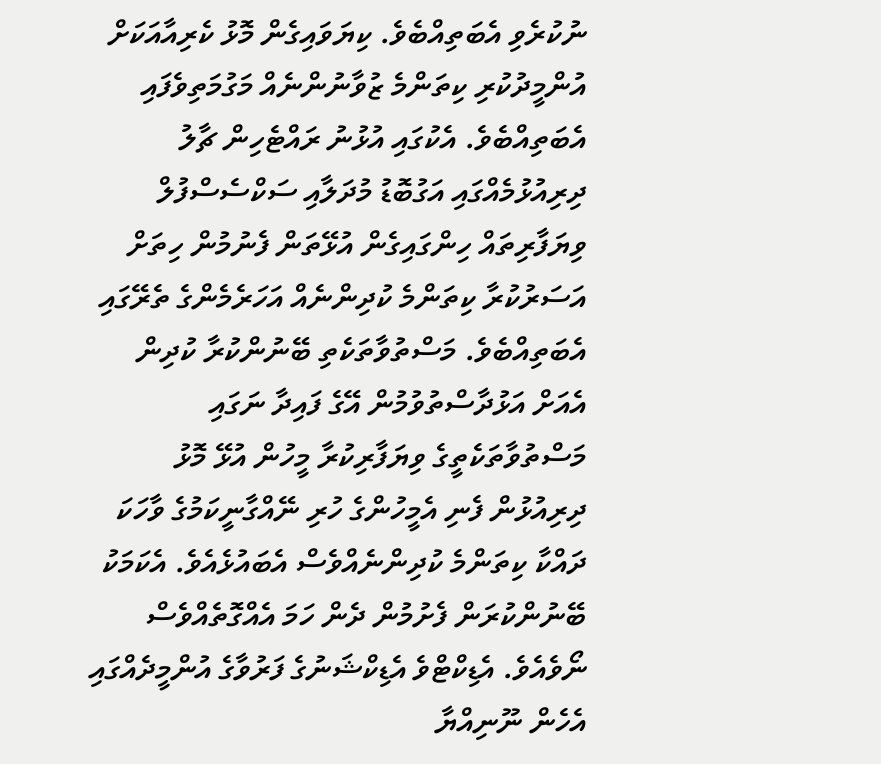ނުކުރެވި އެބަތިއްބެވެ. ކިޔަވައިގެން މޮޅު ކެރިއާއަކަށް އުންމީދުކުރި ކިތަންމެ ޒުވާނުންނެއް މަގުމަތިވެފައި އެބަތިއްބެވެ. އެކުގައި އުޅުނު ރައްޓެހިން ޗާލު ދިރިއުޅުމެއްގައި އަގުބޮޑު މުދަލާއި ސަކްސެސްފުލް ވިޔަފާރިތައް ހިންގައިގެން އުޅޭތަން ފެނުމުން ހިތަށް އަސަރުކުރާ ކިތަންމެ ކުދިންނެއް އަހަރެމެންގެ ތެރޭގައި އެބަތިއްބެވެ. މަސްތުވާތަކެތި ބޭނުންކުރާ ކުދިން އެއަށް އަޅުދާސްތުވުމުން އޭގެ ފައިދާ ނަގައި މަސްތުވާތަކެތީގެ ވިޔަފާރިކުރާ މީހުން އުޅޭ މޮޅު ދިރިއުޅުން ފެނި އެމީހުންގެ ހުރި ނޭއްގާނީކަމުގެ ވާހަކަ ދައްކާ ކިތަންމެ ކުދިންނެއްވެސް އެބައުޅެއެވެ. އެކަމަކު ބޭނުންކުރަން ފެށުމުން ދެން ހަމަ އެއްގޮތެއްވެސް ނޯވެއެވެ. އެޑިކްޓްވެ އެޑިކްޝަނުގެ ފަރުވާގެ އުންމީދެއްގައި އެހެން ނޫނިއްޔާ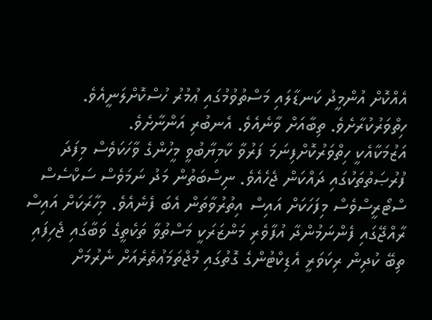އެއްކޮށް އުންމީދު ކަނޑާލައި މަސްތުވުމުގައި ޢުމުރު ހުސްކޮށްލަނީއެވެ.
ހިތްވަރުކުރާށެވެ. ތިބާއަށް ވާނެއެވެ. އެނބުރި އަންނާށެވެ.
އަޒުމަކާއެކީ ހިތްވަރުކޮށްފިނަމަ ފަރުވާ ކާމިޔާބުވީ މީހުންގެ ވާހަކަވެސް މިފަދަ ފުރުޞަތުތަކުގައި ދައްކަން ޖެހެއެވެ. ނިސްބަތުން މަދު ނަމަވެސް ސަކްސެސް ސްޓޯރީސްވެސް މިފަހަކަށް އައިސް އިތުރުވާތަން އެބަ ފެނެއެވެ. މިހާރަކަށް އައިސް ރާއްޖޭގައި ފެންނަމުންދާ އުފާވެރި މަންޒަރަކީ މަސްތުވާ ތަކެތީގެ ވަބާގައި ޖެހިފައި ތިބޭ ކުދިން ރިކަވަރީ އެޑިކްޓުންގެ ގޮތުގައި މުޖްތަމަޢުތެރެއަށް ނެރުމަށް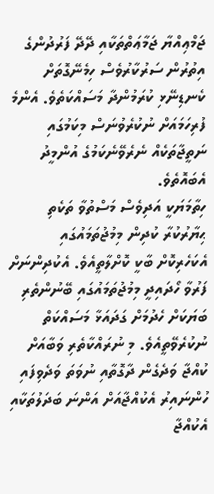ޖަމްޢިއްޔާ ޖަމާޢަތްތަކާއި ދޭދޭ ފަރުދުންގެ އިތުރުން ސަރުކާރުވެސް ހިމެނޭގޮތަށް ކެނޑިނޭޅި ކުރަމުންދާ މަސައްކަތެވެ. އެންމެ ފުރިހަމައަށް ނުކުރެވުނަސް މިކަމުގައި ނަތީޖާތަކެއް ނެރެވޭނެކަމުގެ އުންމީދު އެބައޮތެވެ.
ހިތާމަޔަކީ އަދިވެސް މަސްތުވާ ތަކެތި ޙިޔާރުކުރާ ކުދިން މިމުޖުތަމައުގައި އެކަހެރިކޮށް ބާކީ ކޮށްލާތީއެވެ. އެކުދިންނަށް ފަރުވާ ހޯދައިދީ މިމުޖުތަމައުގައި ބޭނުންތެރި ބަޔަކަށް ހެދުމަށް ގަދައަޅާ މަސައްކަތް ނުކުރެވޭތީއެވެ. މި ނުރައްކާތެރި ވަބާއަށް ކުއްޖާ ވަދެގެން ދާގޮތާއި ނުވަތަ ވަދެވިފައި ހުންނައިރު އެކުއްޖާއަށް އަންނަ ބަދަލުތަކާއި އެކުއްޖާ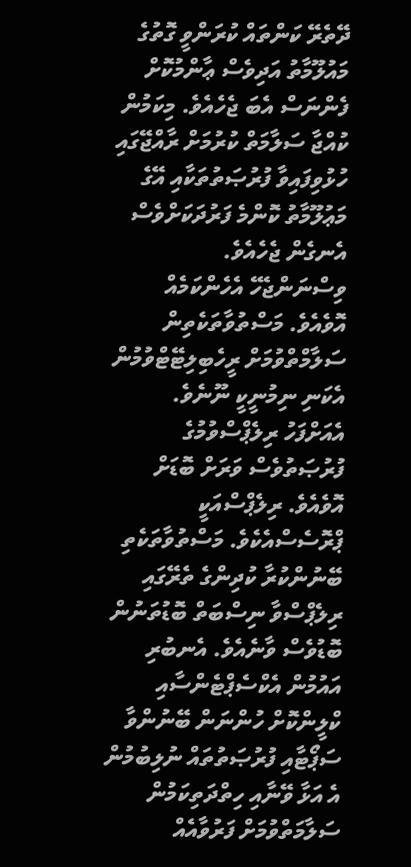ދޭތެރޭ ކަންތައް ކުރަންވީ ގޮތުގެ މައުލޫމާތު އަދިވެސް ޢާންމުކޮށް ފެންނަސް އެބަ ޖެހެއެވެ. މިކަމުން ކުއްޖާ ސަލާމަތް ކުރުމަށް ރާއްޖޭގައި ހުޅުވިފައިވާ ފުރުޞަތުތަކާއި އޭގެ މަޢުލޫމާތު ކޮންމެ ފަރުދަކަށްވެސް އެނގެން ޖެހެއެވެ.
ވިސްނަންޖެހޭ އެހެންކަމެއް އޮވެއެވެ. މަސްތުވާތަކެތިން ސަލާމްތްވުމަށް ރީހެބިލިޓޭޓްވުމުން އެކަނި ނިމުނީކީ ނޫނެވެ. އެއަށްފަހު ރިލެޕްސްވުމުގެ ފުރުޞަތުވެސް ވަރަށް ބޮޑަށް އޮވެއެވެ. ރިލެޕްސްއަކީ ޕްރޮސެސްއެކެވެ. މަސްތުވާތަކެތި ބޭނުންކުރާ ކުދިންގެ ތެރޭގައި ރިލެޕްސްވާ ނިސްބަތް ބޮޑުތަނުން ބޮޑުވެސް ވާނެއެވެ. އެނބުރި އައުމުން އެކްސެޕްޓެންސާއި ކްލީންކޮށް ހުންނަން ބޭނުންވާ ސަޕޯޓާއި ފުރުޞަތުތައް ނުލިބުމުން އެ އަޅާ ވޭނާއި ހިތްދަތިކަމުން ސަލާމަތްވުމަށް ފަރުވާއެއް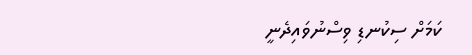ކަމަށް ސިކުނޑި ވިސްނުވައިދެނީ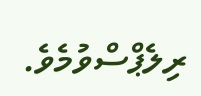ރިލެޕްސްވުމެވެ.